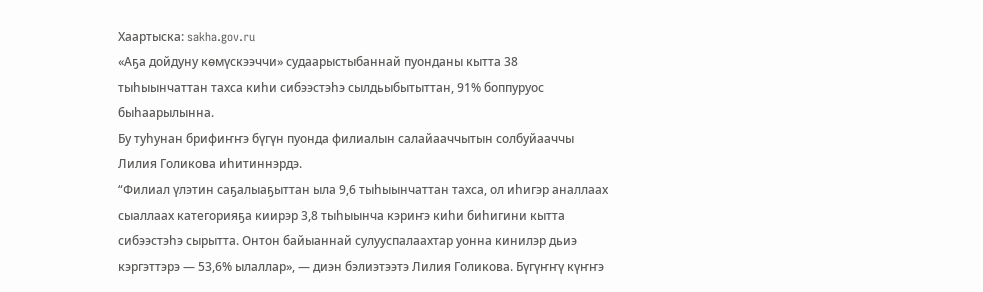Хаартыска: sakha.gov.ru
«Аҕа дойдуну көмүскээччи» судаарыстыбаннай пуонданы кытта 38 тыһыынчаттан тахса киһи сибээстэһэ сылдьыбытыттан, 91% боппуруос быһаарылынна.
Бу туһунан брифиҥҥэ бүгүн пуонда филиалын салайааччытын солбуйааччы Лилия Голикова иһитиннэрдэ.
“Филиал үлэтин саҕалыаҕыттан ыла 9,6 тыһыынчаттан тахса, ол иһигэр аналлаах сыаллаах категорияҕа киирэр 3,8 тыһыынча кэриҥэ киһи биһигини кытта сибээстэһэ сырытта. Онтон байыаннай сулууспалаахтар уонна кинилэр дьиэ кэргэттэрэ — 53,6% ылаллар», — диэн бэлиэтээтэ Лилия Голикова. Бүгүҥҥү күҥҥэ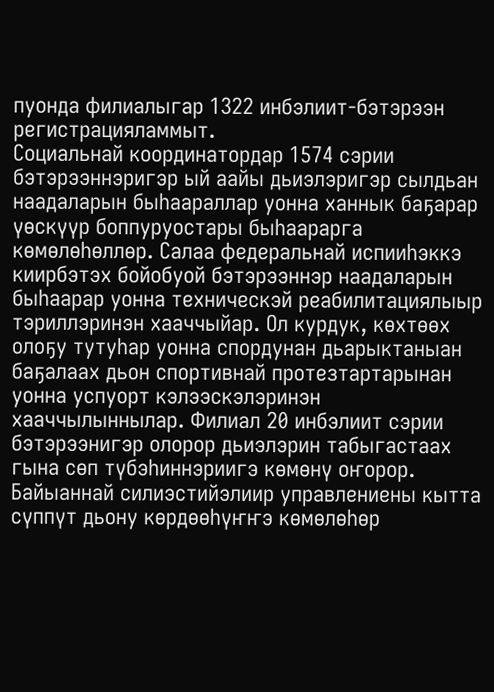пуонда филиалыгар 1322 инбэлиит-бэтэрээн регистрацияламмыт.
Социальнай координатордар 1574 сэрии бэтэрээннэригэр ый аайы дьиэлэригэр сылдьан наадаларын быһаараллар уонна ханнык баҕарар үөскүүр боппуруостары быһаарарга көмөлөһөллөр. Салаа федеральнай испииһэккэ киирбэтэх бойобуой бэтэрээннэр наадаларын быһаарар уонна техническэй реабилитациялыыр тэриллэринэн хааччыйар. Ол курдук, көхтөөх олоҕу тутуһар уонна спордунан дьарыктаныан баҕалаах дьон спортивнай протезтартарынан уонна успуорт кэлээскэлэринэн хааччылыннылар. Филиал 20 инбэлиит сэрии бэтэрээнигэр олорор дьиэлэрин табыгастаах гына сөп түбэһиннэриигэ көмөнү оҥорор.
Байыаннай силиэстийэлиир управлениены кытта сүппүт дьону көрдөөһүҥҥэ көмөлөһөр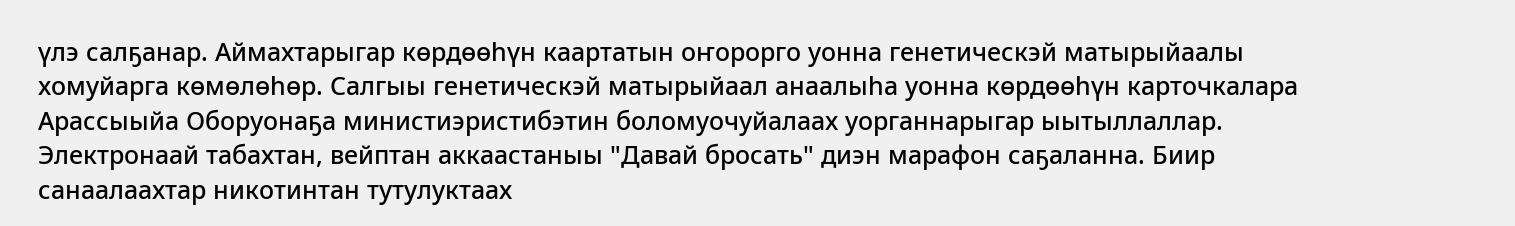үлэ салҕанар. Аймахтарыгар көрдөөһүн каартатын оҥорорго уонна генетическэй матырыйаалы хомуйарга көмөлөһөр. Салгыы генетическэй матырыйаал анаалыһа уонна көрдөөһүн карточкалара Арассыыйа Оборуонаҕа министиэристибэтин боломуочуйалаах уорганнарыгар ыытыллаллар.
Электронаай табахтан, вейптан аккаастаныы "Давай бросать" диэн марафон саҕаланна. Биир санаалаахтар никотинтан тутулуктаах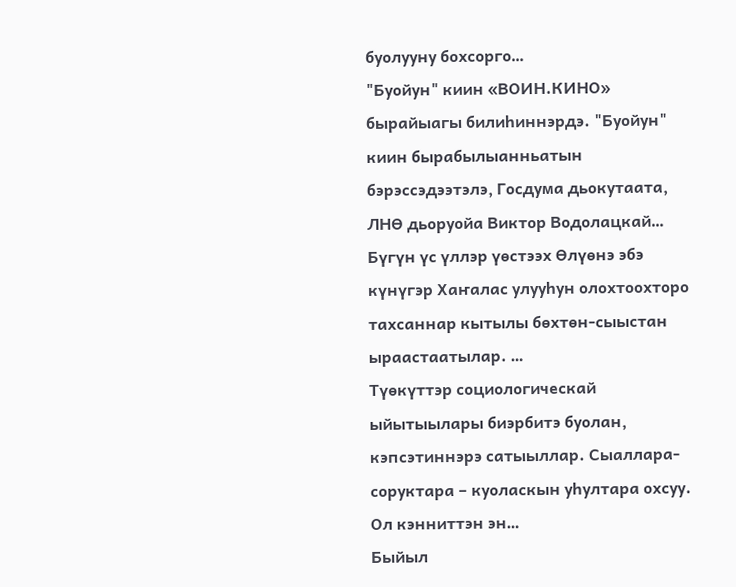буолууну бохсорго…
"Буойун" киин «ВОИН.КИНО» бырайыагы билиһиннэрдэ. "Буойун" киин бырабылыанньатын бэрэссэдээтэлэ, Госдума дьокутаата, ЛНӨ дьоруойа Виктор Водолацкай…
Бүгүн үс үллэр үөстээх Өлүөнэ эбэ күнүгэр Хаҥалас улууһун олохтоохторо тахсаннар кытылы бөхтөн-сыыстан ыраастаатылар. …
Түөкүттэр социологическай ыйытыылары биэрбитэ буолан, кэпсэтиннэрэ сатыыллар. Сыаллара-соруктара – куоласкын уһултара охсуу. Ол кэнниттэн эн…
Быйыл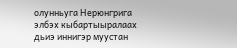олунньуга Нерюнгрига элбэх кыбартыыралаах дьиэ иннигэр муустан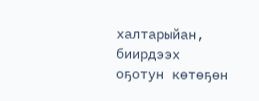халтарыйан, биирдээх оҕотун көтөҕөн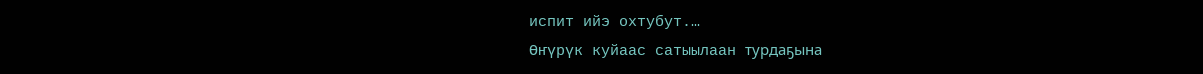испит ийэ охтубут.…
Өҥүрүк куйаас сатыылаан турдаҕына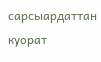сарсыардаттан куорат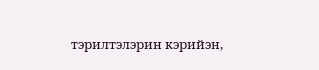тэрилтэлэрин кэрийэн,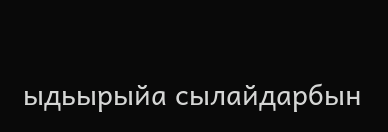ыдьырыйа сылайдарбын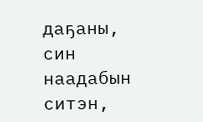даҕаны, син наадабын ситэн,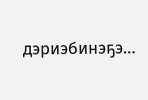дэриэбинэҕэ…